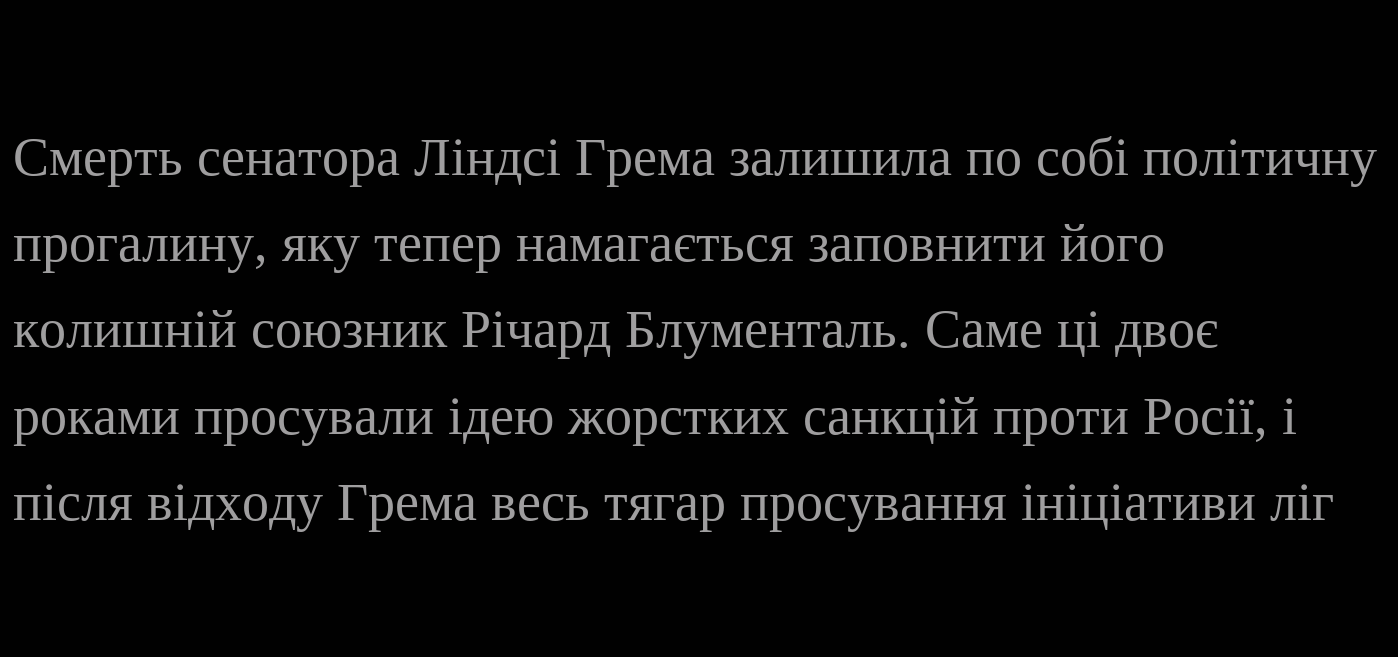Смерть сенатора Ліндсі Грема залишила по собі політичну прогалину, яку тепер намагається заповнити його колишній союзник Річард Блументаль. Саме ці двоє роками просували ідею жорстких санкцій проти Росії, і після відходу Грема весь тягар просування ініціативи ліг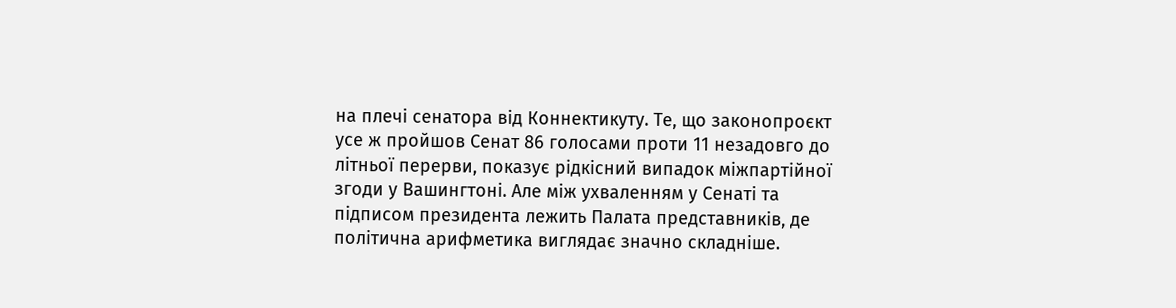на плечі сенатора від Коннектикуту. Те, що законопроєкт усе ж пройшов Сенат 86 голосами проти 11 незадовго до літньої перерви, показує рідкісний випадок міжпартійної згоди у Вашингтоні. Але між ухваленням у Сенаті та підписом президента лежить Палата представників, де політична арифметика виглядає значно складніше.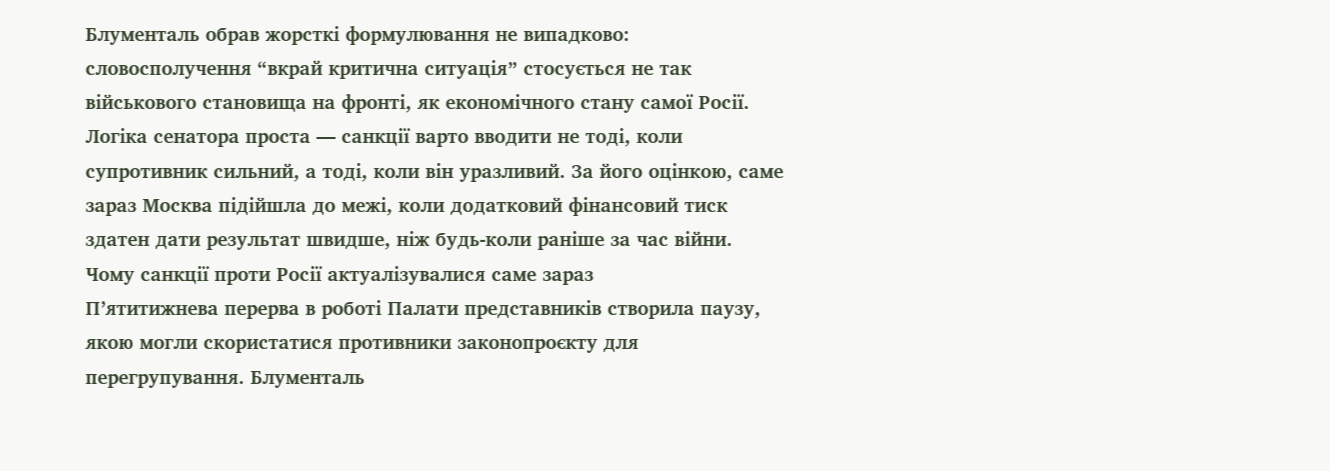Блументаль обрав жорсткі формулювання не випадково: словосполучення “вкрай критична ситуація” стосується не так військового становища на фронті, як економічного стану самої Росії. Логіка сенатора проста — санкції варто вводити не тоді, коли супротивник сильний, а тоді, коли він уразливий. За його оцінкою, саме зараз Москва підійшла до межі, коли додатковий фінансовий тиск здатен дати результат швидше, ніж будь-коли раніше за час війни.
Чому санкції проти Росії актуалізувалися саме зараз
Пʼятитижнева перерва в роботі Палати представників створила паузу, якою могли скористатися противники законопроєкту для перегрупування. Блументаль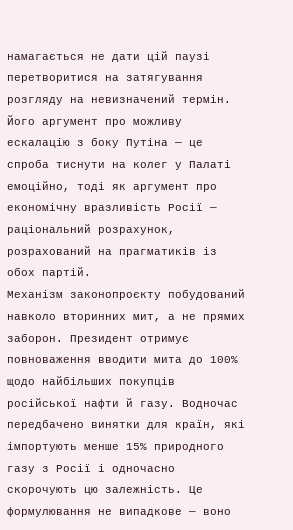намагається не дати цій паузі перетворитися на затягування розгляду на невизначений термін. Його аргумент про можливу ескалацію з боку Путіна — це спроба тиснути на колег у Палаті емоційно, тоді як аргумент про економічну вразливість Росії — раціональний розрахунок, розрахований на прагматиків із обох партій.
Механізм законопроєкту побудований навколо вторинних мит, а не прямих заборон. Президент отримує повноваження вводити мита до 100% щодо найбільших покупців російської нафти й газу. Водночас передбачено винятки для країн, які імпортують менше 15% природного газу з Росії і одночасно скорочують цю залежність. Це формулювання не випадкове — воно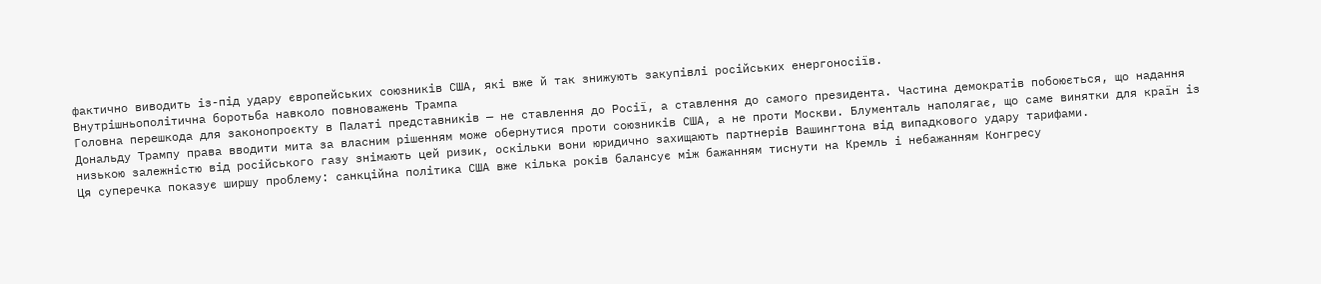фактично виводить із-під удару європейських союзників США, які вже й так знижують закупівлі російських енергоносіїв.
Внутрішньополітична боротьба навколо повноважень Трампа
Головна перешкода для законопроєкту в Палаті представників — не ставлення до Росії, а ставлення до самого президента. Частина демократів побоюється, що надання Дональду Трампу права вводити мита за власним рішенням може обернутися проти союзників США, а не проти Москви. Блументаль наполягає, що саме винятки для країн із низькою залежністю від російського газу знімають цей ризик, оскільки вони юридично захищають партнерів Вашингтона від випадкового удару тарифами.
Ця суперечка показує ширшу проблему: санкційна політика США вже кілька років балансує між бажанням тиснути на Кремль і небажанням Конгресу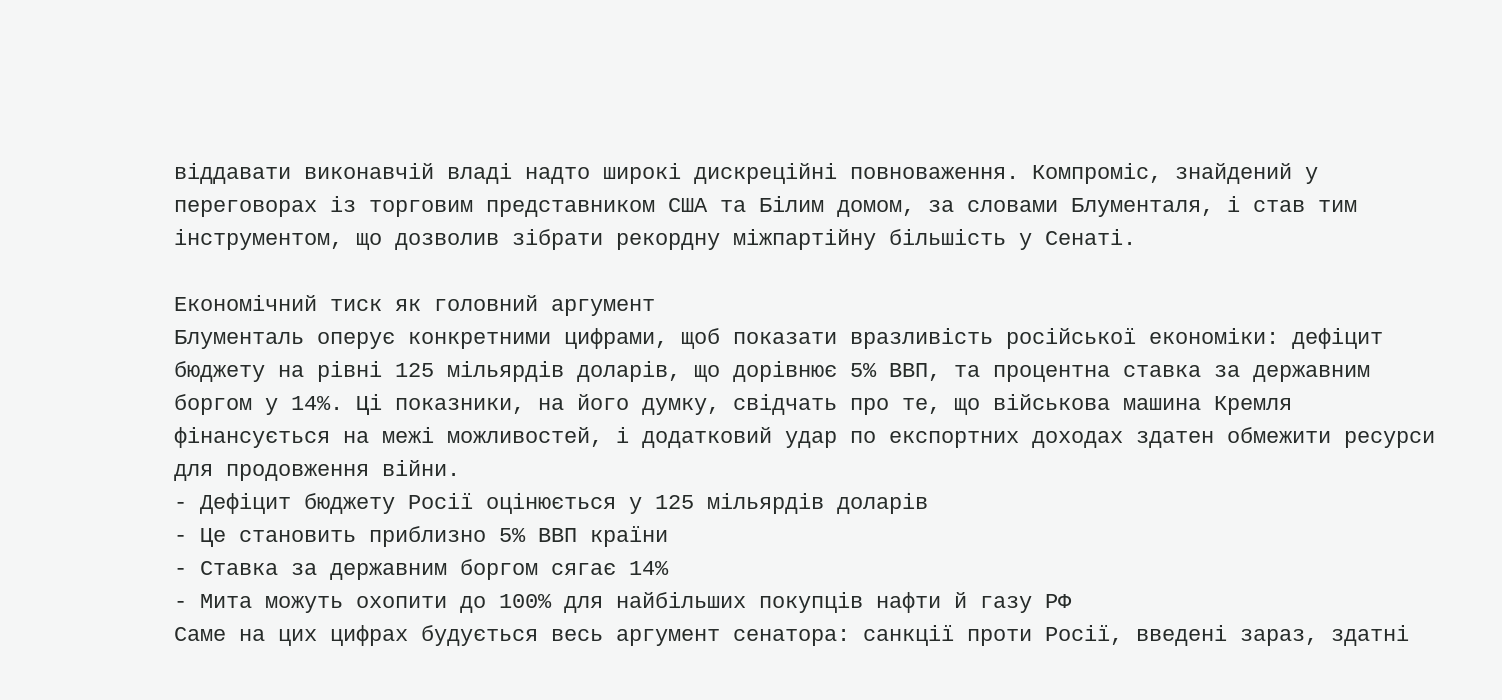віддавати виконавчій владі надто широкі дискреційні повноваження. Компроміс, знайдений у переговорах із торговим представником США та Білим домом, за словами Блументаля, і став тим інструментом, що дозволив зібрати рекордну міжпартійну більшість у Сенаті.

Економічний тиск як головний аргумент
Блументаль оперує конкретними цифрами, щоб показати вразливість російської економіки: дефіцит бюджету на рівні 125 мільярдів доларів, що дорівнює 5% ВВП, та процентна ставка за державним боргом у 14%. Ці показники, на його думку, свідчать про те, що військова машина Кремля фінансується на межі можливостей, і додатковий удар по експортних доходах здатен обмежити ресурси для продовження війни.
- Дефіцит бюджету Росії оцінюється у 125 мільярдів доларів
- Це становить приблизно 5% ВВП країни
- Ставка за державним боргом сягає 14%
- Мита можуть охопити до 100% для найбільших покупців нафти й газу РФ
Саме на цих цифрах будується весь аргумент сенатора: санкції проти Росії, введені зараз, здатні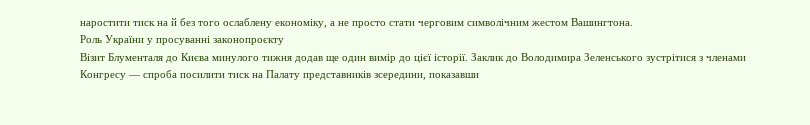наростити тиск на й без того ослаблену економіку, а не просто стати черговим символічним жестом Вашингтона.
Роль України у просуванні законопроєкту
Візит Блументаля до Києва минулого тижня додав ще один вимір до цієї історії. Заклик до Володимира Зеленського зустрітися з членами Конгресу — спроба посилити тиск на Палату представників зсередини, показавши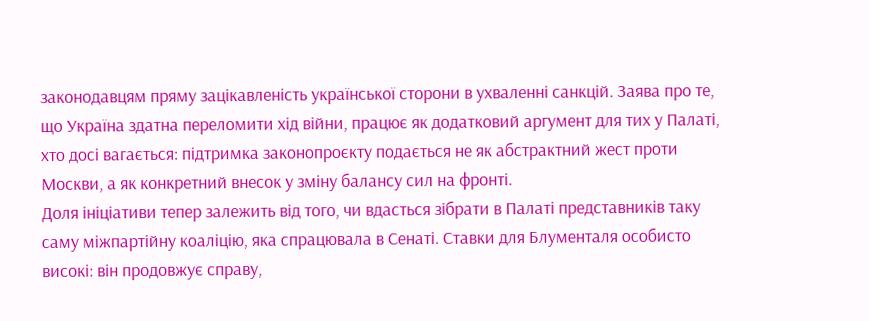законодавцям пряму зацікавленість української сторони в ухваленні санкцій. Заява про те, що Україна здатна переломити хід війни, працює як додатковий аргумент для тих у Палаті, хто досі вагається: підтримка законопроєкту подається не як абстрактний жест проти Москви, а як конкретний внесок у зміну балансу сил на фронті.
Доля ініціативи тепер залежить від того, чи вдасться зібрати в Палаті представників таку саму міжпартійну коаліцію, яка спрацювала в Сенаті. Ставки для Блументаля особисто високі: він продовжує справу,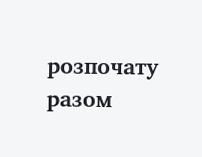розпочату разом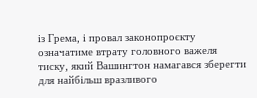із Грема, і провал законопроєкту означатиме втрату головного важеля тиску, який Вашингтон намагався зберегти для найбільш вразливого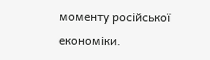моменту російської економіки.